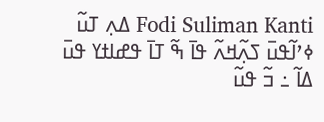Fodi Suliman Kanti ߡߍ߲ ߠߎ߬ ߦߴߊ߬ߟߎ߫ ߖߍ߲߬ߞߍ߬ ߟߊ߫ ߒ߬ ߠߊ߫ ߟߝߊߙߌ ߟߎ߫ ߡߊ߬ ߸ ߏ߬ ߟߎ߬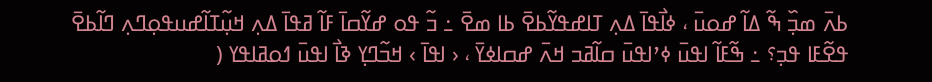ߕߍ߫ ߘߏ߲߰ ߒ߬ ߡߊ߬ ߝߋߎ߫ ، ߦߊ߯ߟߊ߫ ߡߍ߲ ߠߊߝߟߌ߬ߕߐ߫ ߕߊ ߘߐ߫ ߸ ߏ߬ ߟߋ ߝߌ߬ߛߊ߫ ߓߊ߬ ߥߟߊ߫ ߡߍ߲ ߞߎ߲߬ߠߊ߬ߝߎߟߋ߲ߣߍ߲ ߣߊ߬ߕߐ߫ ߟߐ߬ߓߊ ߟߏ߲؟ ߸ ߒ߬ߓߊ߬ ߊߟߎ߫ ߦߴߊߟߎ߫ ߛߊ߬ߥߏ ߞߍ߫ ߝߛߊߦߌ߫ ، ‹ ߊߟߊ߫ › ߞߏ߬ߣߌ߲ ߢߊ߯ ߊߟߎ߫ ߗߋߥߊߟߌ (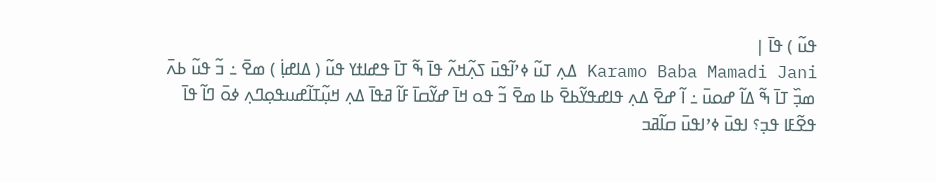ߟߎ߬ ) ߟߊ߫ |
Karamo Baba Mamadi Jani ߡߍ߲ ߠߎ߬ ߦߴߊ߬ߟߎ߫ ߖߍ߲߬ߞߍ߬ ߟߊ߫ ߒ߬ ߠߊ߫ ߟߝߊߙߌ ߟߎ߬ ( ߡߊߝߊ߲߭ ) ߘߐ߫ ߸ ߏ߬ ߟߎ߬ ߕߍ߫ ߘߏ߲߰ ߠߊ߫ ߒ߬ ߡߊ߬ ߝߋߎ߫ ߸ ߊ߬ ߝߐ߫ ߡߍ߲ ߟߊߝߟߌ߬ߕߐ߫ ߕߊ ߘߐ߫ ߏ߬ ߟߋ ߞߊ߫ ߝߌ߬ߛߊ߫ ߓߊ߬ ߥߟߊ߫ ߡߍ߲ ߞߎ߲߬ߠߊ߬ߝߎߟߋ߲ߣߍ߲ ߦߋ߫ ߣߊ߬ ߟߊ߫ ߟߐ߬ߓߊ ߟߏ߲؟ ߊߟߎ߫ ߦߴߊߟߎ߫ ߛߊ߬ߥߏ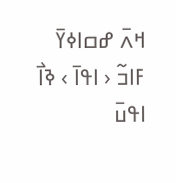ߞߍ߫ ߝߛߊߦߌ߫ ߓߊߏ߬ ‹ ߊߟߊ߫ › ߢߊ߯ ߊߟߎ߫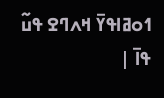ߗߋߥߊߟߌ߫ ߞߍߣߐ ߟߎ߬ ߟߊ߫ |